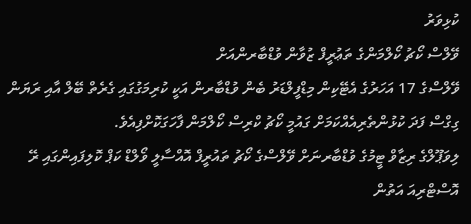ކުޅިވަރު
ވޭލްސް ކޯޗު ކޯލްމަންގެ ތަޢުރީފް ޒުވާން ވުޑްބާރންއަށް
ވޭލްސްގެ 17 އަހަރުގެ އެޓޭކިން މިޑްފީލްޑަރު ބެން ވުޑްބާރން އަކީ ކުރިމަގުގައި ގެރެތް ބޭލް އާއި ރަޔަން ގިގްސް ފަދަ ކުޅުންތެރިއެއްކަމަށް ގައުމީ ކޯޗު ކްރިސް ކޯލްމަން ފާހަގަކޮށްފިއެވެ.
ލިވަޕޫލްގެ ރިޒާވް ޓީމުގެ ވުޑްބާރނަށް ވޭލްސްގެ ކޯޗު ތައުރީފް އޮއްސާލީ ވޯލްޑް ކަޕް ކޮލިފައިންގައި ރޭ އޮސްޓްރިއަ އަތުން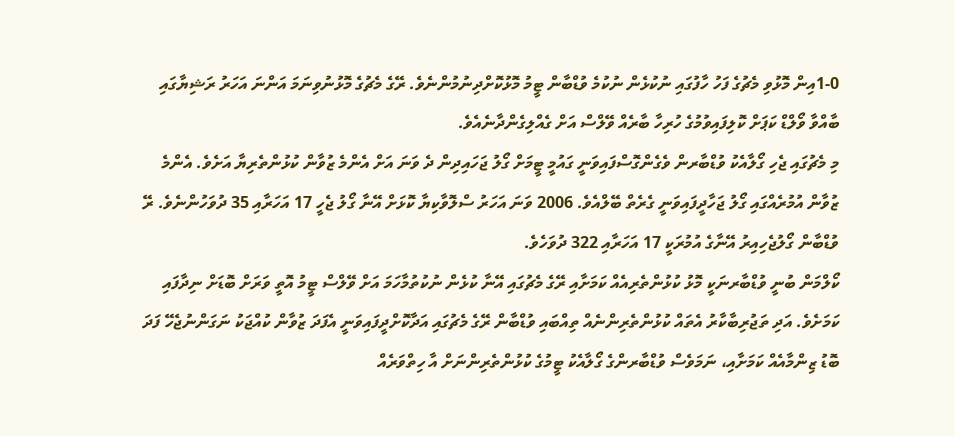1-0އިން މޮޅުވި މެޗުގެ ފަހު ހާފުގައި ނުކުޅެން ނުކުމެ ވުޑްބާން ޓީމު މޮޅުކޮށްދިނުމުންނެވެ. ރޭގެ މެޗުގެ މޮޅުނުވިނަމަ އަންނަ އަހަރު ރަޝިޔާގައި ބާއްވާ ވޯލްޑް ކަޕަށް ކޮލިފައިވުމުގެ ހުރިހާ ބާރެއް ވޭލްސް އަށް ގެއްލިގެންދާނެއެވެ.
މި މެޗުގައި ޖެހި ގޯލާއެކު ވުޑްބާރން ވެގެންގޮސްފައިވަނީ ގައުމީ ޓީމަށް ގޯލު ޖަހައިދިން ދެ ވަނަ އަށް އެންމެ ޒުވާން ކުޅުންތެރިޔާ އަށެވެ. އެންމެ ޒުވާން އުމުރެއްގައި ގޯލު ޖަހާދީފައިވަނީ ގެރެތް ބޭލްއެވެ. 2006 ވަނަ އަހަރު ސްލޮވާކިޔާ ކޮޅަށް އޭނާ ގޯލު ޖެހީ 17 އަހަރާއި 35 ދުވަހުންނެވެ. ރޭ ވުޑްބާން ގޯލުޖެހިއިރު އޭނާގެ އުމުރަކީ 17 އަހަރާއި 322 ދުވަހެވެ.
ކޯލްމަން ބުނީ ވުޑްބާރނަކީ މޮޅު ކުޅުންތެރިއެއް ކަމަށާއި ރޭގެ މެޗުގައި އޭނާ ކުޅެން ނުކުތުމާހަމަ އަށް ވޭލްސް ޓީމު އޮތީ ވަރަށް ބޮޑަށް ނިދާފައި ކަމަށެވެ. އަދި ތަޖުރިބާކާރު އެތައް ކުޅުންތެރިންނެއް ތިއްބައި ވުޑްބާން ރޭގެ މެޗުގައި އަދާކޮށްދީފައިވަނީ އެފަދަ ޒުވާން ކުއްޖަކު ނަގަންނުޖެހޭ ފަދަ ބޮޑު ޒިންމާއެއް ކަމަށާއި، ނަމަވެސް ވުޑްބާރންގެ ގޯލާއެކު ޓީމުގެ ކުޅުންތެރިންނަށް އާ ހިތްވަރެއް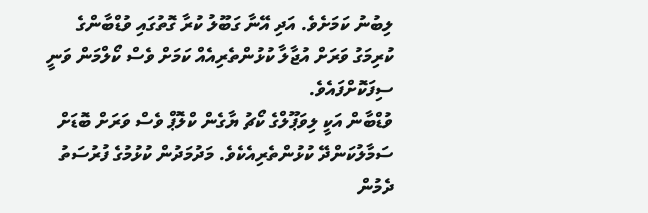ލިބުނު ކަމަށެވެ. އަދި އޭނާ ގަބޫލު ކުރާ ގޮތުގައި ވުޑްބާންގެ ކުރިމަގު ވަރަށް އުޖާލާ ކުޅުންތެރިއެއް ކަމަށް ވެސް ކޯލްމަން ވަނީ ސިފަކޮށްފައެވެ.
ވުޑްބާން އަކީ ލިވަޕޫލްގެ ކޯޗު ޔާގެން ކްލޮޕް ވެސް ވަރަށް ބޮޑަށް ސަމާލުކަންދޭ ކުޅުންތެރިއެކެވެ. މަދުމަދުން ކުޅުމުގެ ފުރުސަތު ދެމުން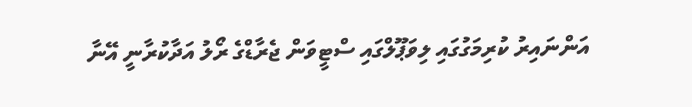އަންނައިރު ކުރިމަގުގައި ލިވަޕޫލްގައި ސްޓީވަން ޖެރާޑްގެ ރޯލު އަދާކުރާނީ އޭނާ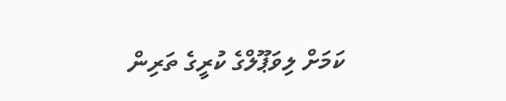ކަމަށް ލިވަޕޫލްގެ ކުރީގެ ތަރިން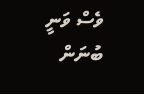ވެސް ވަނީ ބުނަން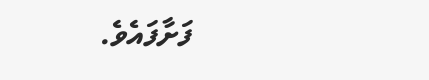ފަށާފައެވެ.